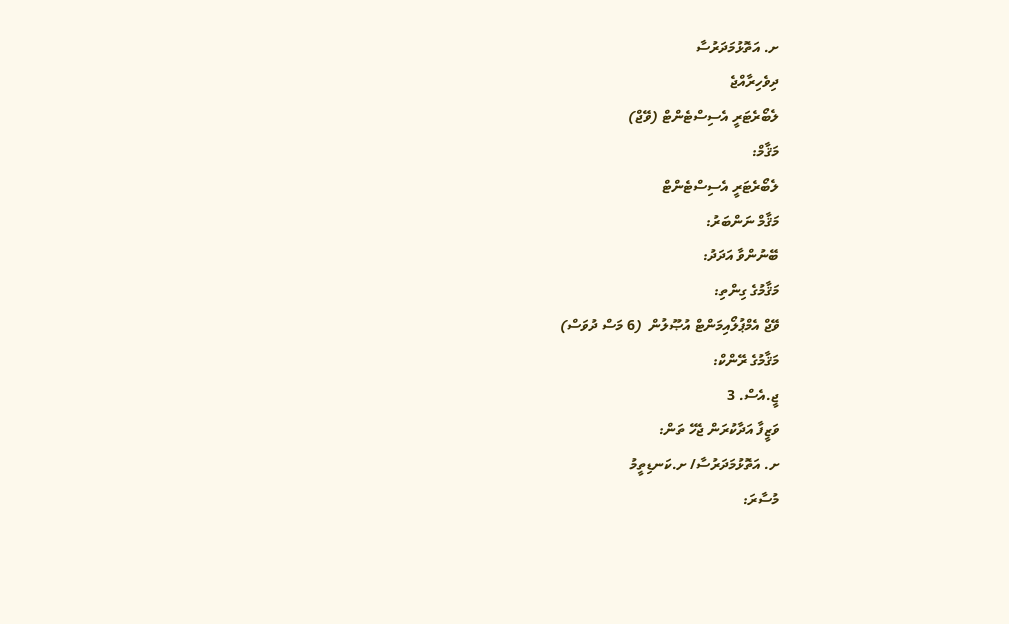ށ. އަތޮޅުމަދަރުސާ
ދިވެހިރާއްޖެ
ލެބޯރެޓަރީ އެސިސްޓެންޓް (ވޭޖް)
މަޤާމް:
ލެބޯރެޓަރީ އެސިސްޓެންޓް
މަޤާމް ނަންބަރު:
ބޭނުންވާ އަދަދު:
މަޤާމުގެ ގިންތި:
ވޭޖް އެމްޕުލޯއިމަންޓް އުޞޫލުން  (6 މަސް ދުވަސް)
މަޤާމުގެ ރޭންކް:
ޖީ.އެސް. 3
ވަޒީފާ އަދާކުރަން ޖެހޭ ތަން:
ށ. އަތޮޅުމަދަރުސާ/ ށ.ކަނޑިތީމު
މުސާރަ: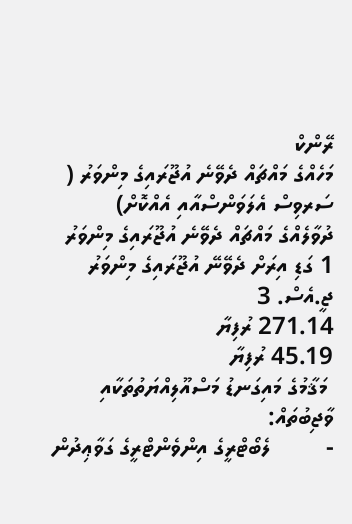ރޭންކް
މަހެއްގެ މައްޗައް ދެވޭނެ އުޖޫރައިގެ މިންވަރު ( ސަރވިސް އެލަވަންސްއާއި އެއްކޮށް)
ދުވާލެއްގެ މައްޗައް ދެވޭނެ އުޖޫރައިގެ މިންވަރު
1 ގަޑި އިރަށް ދެވޭނޭ އުޖޫރައިގެ މިންވަރު
ޖީ.އެސް. 3
271.14 ރުފިޔާ
45.19 ރުފިޔާ
 މަޤާމުގެ މައިގަނޑު މަސްއޫލިއްޔަތުތަކާއި ވާޖިބުތައް:
-         ލެބޯޓްރީގެ އިންވެންޓްރީގެ ގަވާޢިދުން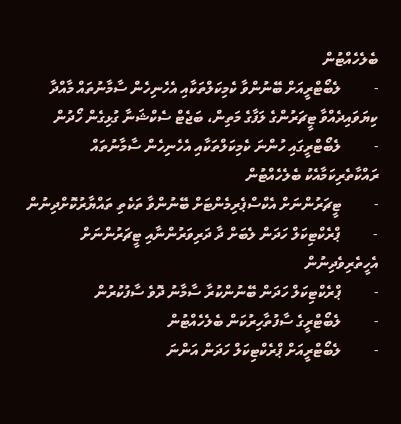ބެލެހެއްޓުން
-         ލެބޯޓްރީއަށް ބޭނުންވާ ކެމިކަލްތަކާއި އެހެނިހެން ސާމާނުތައް މާއްދާ ކިޔަވައިދެއްވާ ޓީޗަރުންގެ ލަފާގެ މަތިން، ބަޖެޓް ސެކްޝަނާ ގުޅިގެން ހޯދުން
-         ލެބޯޓްރީގައި ހުންނަ ކެމިކަލްތަކާއި އެހެނިހެން ސާމާނުތައް ރައްކާތެރިކަމާއެކު ބެލެހެއްޓުން
-         ޓީޗަރުންނަށް އެކްސްޕެރިމެންޓަށް ބޭނުންވާ ތަކެތި ތައްޔާރުކޮށްދިނުން
-         ޕްރެކްޓިކަލް ހަދަން ލެބަށް ދާ ދަރިވަރުންނާއި ޓީޗަރުންނަށް އެހީތެރިވެދިނުން
-         ޕްރެކްޓިކަލް ހަދަން ބޭނުންކުރާ ސާމާނު ދޮވެ ސާފުކުރުން
-         ލެބޯޓްރީގެ ސާފުތާހިރުކަން ބެލެހެއްޓުން
-         ލެބޯޓްރީއަށް ޕްރެކްޓިކަލް ހަދަން އަންނަ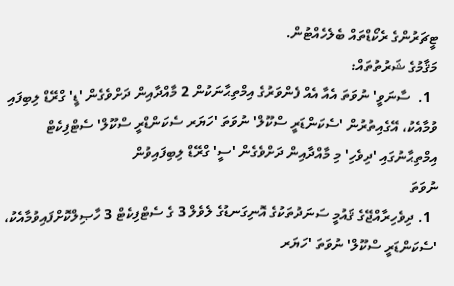ޓީޗަރުންގެ ރެކޯޑްތައް ބެލެހެއްޓުން.
މަޤާމުގެ ޝަރުތުތައް:
  1.  ސާނަވީ' ނުވަތަ އެއާ އެއް ފެންވަރުގެ އިމްތިޙާނަކުން 2 މާއްދާއިން ދަށްވެގެން 'ޑީ' ގްރޭޑް ލިބިފައި ވުމާއެކު، އޭގެއިތުރުން 'ސެކަންޑަރީ ސްކޫލް' ނުވަތަ 'ހަޔަރ ސެކަންޑްރީ ސްކޫލް' ސެޓްފިކެޓް އިމްތިޙާނުގައި 'ދިވެހި' މި މާއްދާއިން ދަށްވެގެން 'ސީ' ގްރޭޑް ލިބިފައިވުން
ނުވަތަ
  1. ދިވެހިރާއްޖޭގެ ޤައުމީ ސަނަދުތަކުގެ އޮނިގަނޑުގެ ލެވެލް 3 ގެ ސެޓްފިކެޓް 3 ހާޞިލްކޮށްފައިވުމާއެކު، 'ސެކަންޑަރީ ސްކޫލް' ނުވަތަ 'ހަޔަރ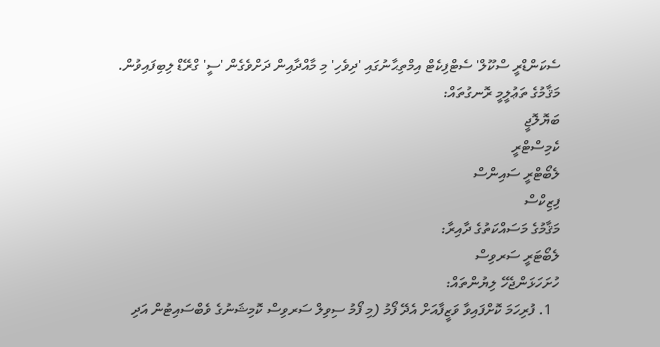ސެކަންޑްރީ ސްކޫލް' ސެޓްފިކެޓް އިމްތިޙާނުގައި 'ދިވެހި' މި މާއްދާއިން ދަށްވެގެން 'ސީ' ގްރޭޑް ލިބިފައިވުން.
މަޤާމުގެ ތަޢުލީމީ ރޮނގުތައް:
ބަޔޮލޮޖީ
ކެމިސްޓްރީ
ލެބޯޓްރީ ސައިންސް
ފިޒިކްސް
މަޤާމުގެ މަސައްކަތުގެ ދާއިރާ:
ލެބޯޓަރީ ސަރވިސް
ހުށަހަޅަންޖެހޭ ލިޔުންތައް:
  1. ފުރިހަމަ ކޮށްފައިވާ ވަޒީފާއަށް އެދޭ ފޯމު (މި ފޯމު ސިވިލް ސަރވިސް ކޮމިޝަނުގެ ވެބްސައިޓުން އަދި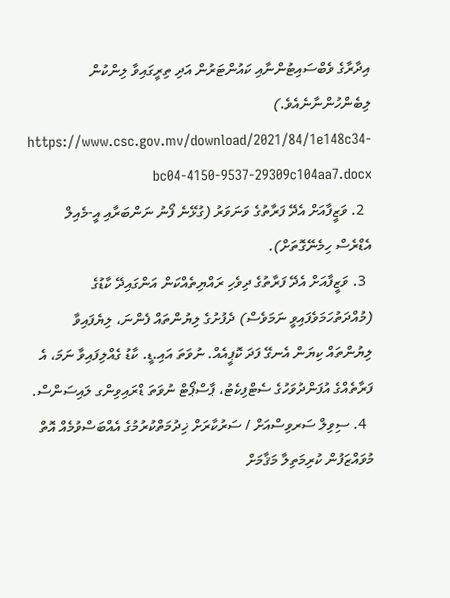އިދާރާގެ ވެބްސައިޓުންނާއި ކައުންޓަރުން އަދި ތިރީގައިވާ ލިންކުން ލިބެންހުންނާނެއެވެ.)  https://www.csc.gov.mv/download/2021/84/1e148c34-bc04-4150-9537-29309c104aa7.docx
  2. ވަޒީފާއަށް އެދޭ ފަރާތުގެ ވަނަވަރު (ގުޅޭނެ ފޯނު ނަންބަރާއި އީ-މެއިލް އެޑްރެސް ހިމެނޭގޮތަށް).
  3. ވަޒީފާއަށް އެދޭ ފަރާތުގެ ދިވެހި ރައްޔިތެއްކަން އަންގައިދޭ ކާޑުގެ (މުއްދަތުހަމަވެފައިވީ ނަމަވެސް) ދެފުށުގެ ލިޔުންތައް ފެންނަ، ލިޔެފައިވާ ލިޔުންތައް ކިޔަން އެނގޭ ފަދަ ކޮޕީއެއް. ނުވަތަ އައި.ޑީ. ކާޑު ގެއްލިފައިވާ ނަމަ، އެ ފަރާތެއްގެ އުފަންދުވަހުގެ ސެޓްފިކެޓު، ޕާސްޕޯޓް ނުވަތަ ޑްރައިވިންގ ލައިސަންސް.
  4. ސިވިލް ސަރވިސްއަށް / ސަރުކާރަށް ޚިދުމަތްކުރުމުގެ އެއްބަސްވުމެއް އޮތް މުވައްޒަފުން ކުރިމަތިލާ މަޤާމަށް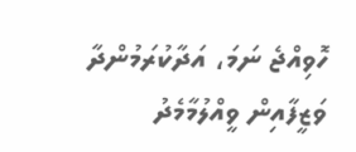ހޮވިއްޖެ ނަމަ، އަދާކުރަމުންދާ ވަޒީފާއިން ވީއްލުމާމެދު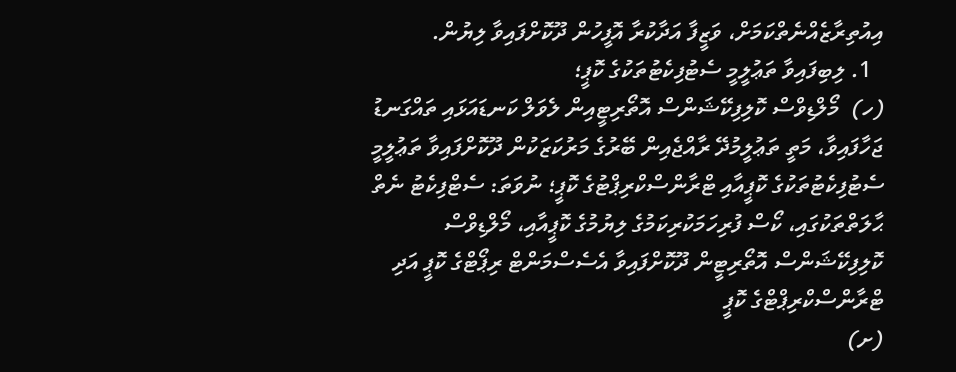އިއުތިރާޒެއްނެތްކަމަށް، ވަޒީފާ އަދާކުރާ އޮފީހުން ދޫކޮށްފައިވާ ލިޔުން.
  1. ލިބިފައިވާ ތަޢުލީމީ ސެޓުފިކެޓުތަކުގެ ކޮޕީ؛
(ހ)  މޯލްޑިވްސް ކޮލިފިކޭޝަންސް އޮތޯރިޓީއިން ލެވަލް ކަނޑައަޅައި ތައްގަނޑު ޖަހާފައިވާ، މަތީ ތަޢުލީމުދޭ ރާއްޖެއިން ބޭރުގެ މަރުކަޒަކުން ދޫކޮށްފައިވާ ތަޢުލީމީ ސެޓުފިކެޓުތަކުގެ ކޮޕީއާއި ޓްރާންސްކްރިޕްޓުގެ ކޮޕީ؛ ނުވަތަ: ސެޓްފިކެޓު ނެތް ޙާލަތްތަކުގައި، ކޯސް ފުރިހަމަކުރިކަމުގެ ލިޔުމުގެ ކޮޕީއާއި، މޯލްޑިވްސް ކޮލިފިކޭޝަންސް އޮތޯރިޓީން ދޫކޮށްފައިވާ އެސެސްމަންޓް ރިޕޯޓްގެ ކޮޕީ އަދި ޓްރާންސްކްރިޕްޓްގެ ކޮޕީ
(ށ)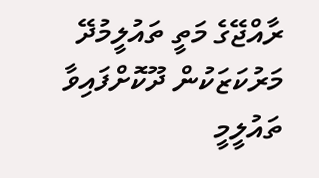ރާއްޖޭގެ މަތީ ތައުލީމުދޭ މަރުކަޒަކުން ދޫކޮށްފައިވާ ތައުލީމީ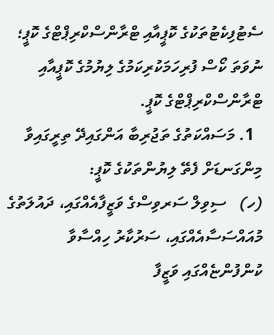ސެޓުފިކެޓުތަކުގެ ކޮޕީއާއި ޓްރާންސްކްރިޕްޓްގެ ކޮޕީ؛ ނުވަތަ ކޯސް ފުރިހަމަކުރިކަމުގެ ލިޔުމުގެ ކޮޕީއާއި ޓްރާންސްކްރިޕްޓްގެ ކޮޕީ.
  1. މަސައްކަތުގެ ތަޖުރިބާ އަންގައިދޭ ތިރީގައިވާ މިންގަނޑަށް ފެތޭ ލިޔުންތަކުގެ ކޮޕީ:
(ހ)   ސިވިލް ސަރވިސްގެ ވަޒީފާއެއްގައި، ދައުލަތުގެ މުއައްސަސާއެއްގައި، ސަރުކާރު ހިއްސާވާ ކުންފުންޏެއްގައި ވަޒީފާ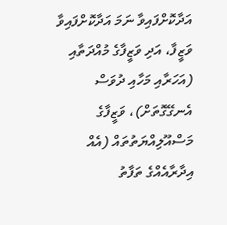އަދާކޮށްފައިވާ ނަމަ އަދާކޮށްފައިވާ ވަޒީފާ، އަދި ވަޒީފާގެ މުއްދަތާއި (އަހަރާއި މަހާއި ދުވަސް އެނގޭގޮތަށް)، ވަޒީފާގެ މަސްއޫލިއްޔަތުތައް (އެއް އިދާރާއެއްގެ ތަފާތު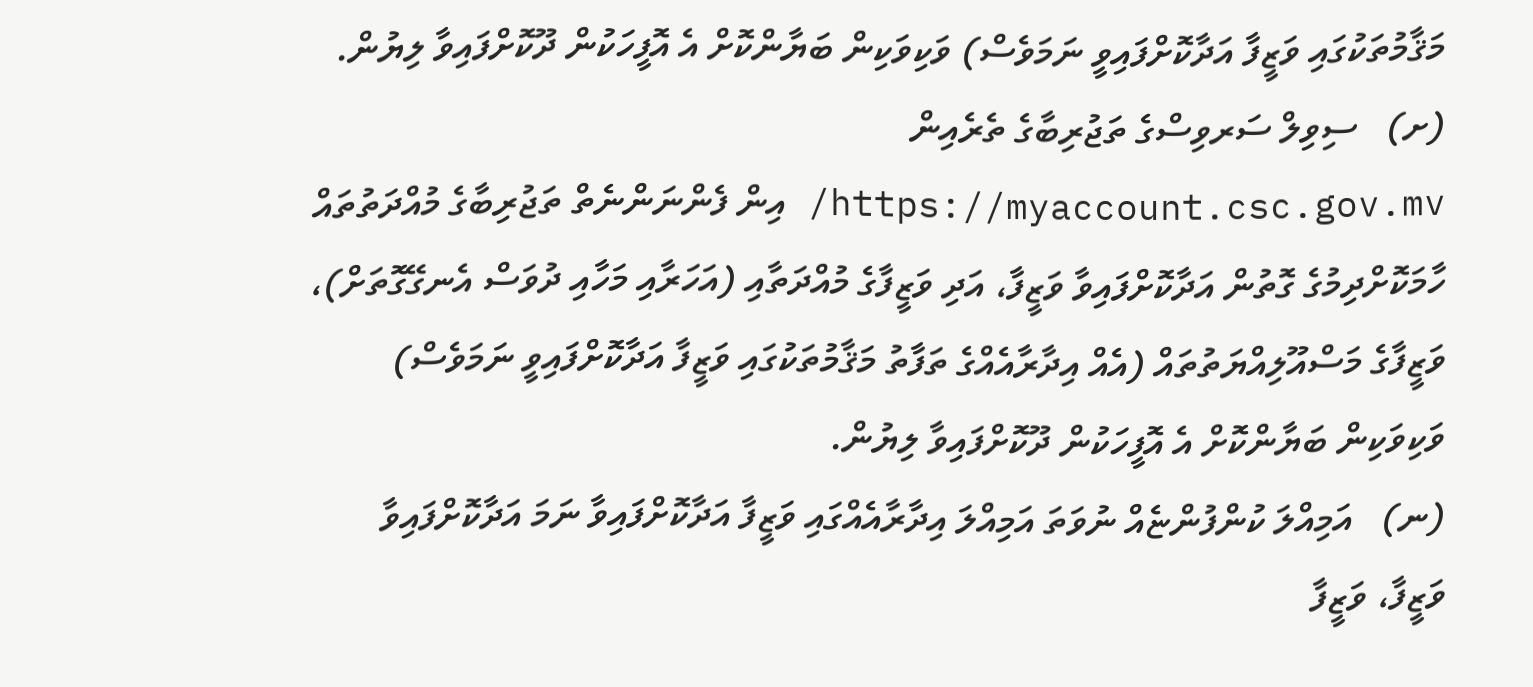މަޤާމުތަކުގައި ވަޒީފާ އަދާކޮށްފައިވީ ނަމަވެސް) ވަކިވަކިން ބަޔާންކޮށް އެ އޮފީހަކުން ދޫކޮށްފައިވާ ލިޔުން.
(ށ)   ސިވިލް ސަރވިސްގެ ތަޖުރިބާގެ ތެރެއިން https://myaccount.csc.gov.mv/ އިން ފެންނަންނެތް ތަޖުރިބާގެ މުއްދަތުތައް ހާމަކޮށްދިމުގެ ގޮތުން އަދާކޮށްފައިވާ ވަޒީފާ، އަދި ވަޒީފާގެ މުއްދަތާއި (އަހަރާއި މަހާއި ދުވަސް އެނގޭގޮތަށް)، ވަޒީފާގެ މަސްއޫލިއްޔަތުތައް (އެއް އިދާރާއެއްގެ ތަފާތު މަޤާމުތަކުގައި ވަޒީފާ އަދާކޮށްފައިވީ ނަމަވެސް) ވަކިވަކިން ބަޔާންކޮށް އެ އޮފީހަކުން ދޫކޮށްފައިވާ ލިޔުން.
(ނ)   އަމިއްލަ ކުންފުންޏެއް ނުވަތަ އަމިއްލަ އިދާރާއެއްގައި ވަޒީފާ އަދާކޮށްފައިވާ ނަމަ އަދާކޮށްފައިވާ ވަޒީފާ، ވަޒީފާ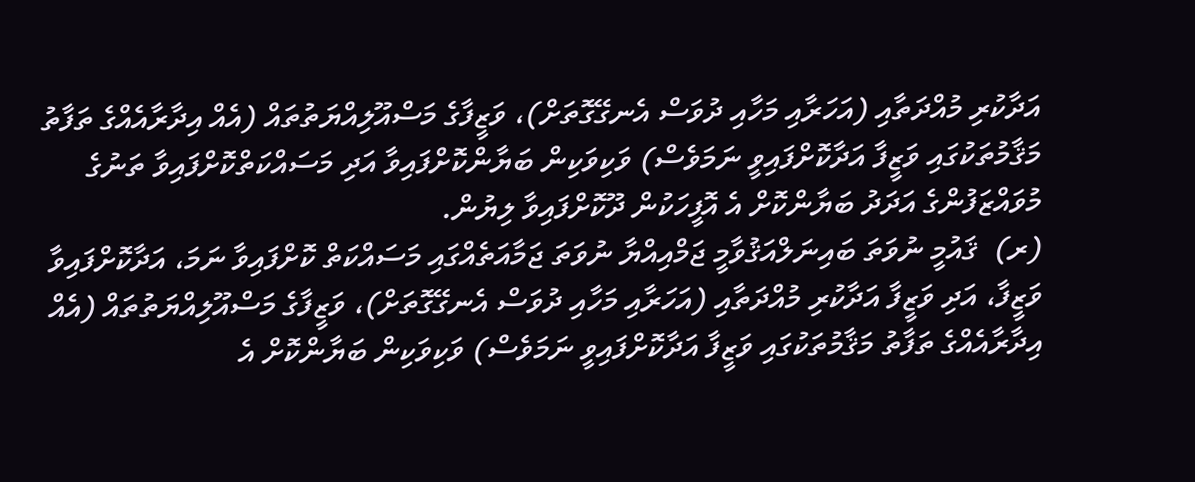އަދާކުރި މުއްދަތާއި (އަހަރާއި މަހާއި ދުވަސް އެނގޭގޮތަށް)، ވަޒީފާގެ މަސްއޫލިއްޔަތުތައް (އެއް އިދާރާއެއްގެ ތަފާތު މަޤާމުތަކުގައި ވަޒީފާ އަދާކޮށްފައިވީ ނަމަވެސް) ވަކިވަކިން ބަޔާންކޮށްފައިވާ އަދި މަސައްކަތްކޮށްފައިވާ ތަނުގެ މުވައްޒަފުންގެ އަދަދު ބަޔާންކޮށް އެ އޮފީހަކުން ދޫކޮށްފައިވާ ލިޔުން.
(ރ)  ޤައުމީ ނުވަތަ ބައިނަލްއަޤުވާމީ ޖަމްއިއްޔާ ނުވަތަ ޖަމާއަތެއްގައި މަސައްކަތް ކޮށްފައިވާ ނަމަ، އަދާކޮށްފައިވާ ވަޒީފާ، އަދި ވަޒީފާ އަދާކުރި މުއްދަތާއި (އަހަރާއި މަހާއި ދުވަސް އެނގޭގޮތަށް)، ވަޒީފާގެ މަސްއޫލިއްޔަތުތައް (އެއް އިދާރާއެއްގެ ތަފާތު މަޤާމުތަކުގައި ވަޒީފާ އަދާކޮށްފައިވީ ނަމަވެސް) ވަކިވަކިން ބަޔާންކޮށް އެ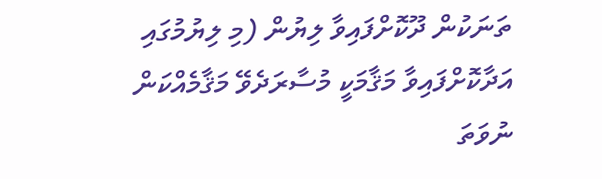ތަނަކުން ދޫކޮށްފައިވާ ލިޔުން (މި ލިޔުމުގައި އަދާކޮށްފައިވާ މަޤާމަކީ މުސާރަދެވޭ މަޤާމެއްކަން ނުވަތަ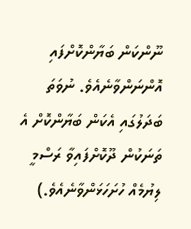ނޫންކަން ބަޔާންކޮށްފައި އޮންނަންވާނެއެވެ. ނުވަތަ ބަދަލުގައި އެކަން ބަޔާންކޮށް އެ ތަނަކުން ދޫކޮށްފައިވާ ރަސްމީ ލިޔުމެއް ހުށަހަޅަންވާނެއެވެ.)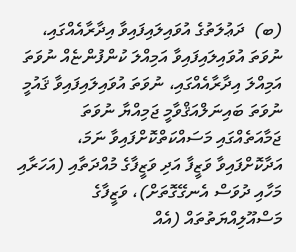(ބ)  ދަޢުލަތުގެ އުވައިލައިފައިވާ އިދާރާއެއްގައި، ނުވަތަ އުވައިލައިފައިވާ އަމިއްލަ ކުންފުންޏެއް ނުވަތަ އަމިއްލަ އިދާރާއެއްގައި، ނުވަތަ އުވައިލައިފައިވާ ޤައުމީ ނުވަތަ ބައިނަލްއަޤްވާމީ ޖަމިއްޔާ ނުވަތަ ޖަމާއަތެއްގައި މަސައްކަތްކޮށްފައިވާ ނަމަ، އަދާކޮށްފައިވާ ވަޒީފާ އަދި ވަޒީފާގެ މުއްދަތާއި (އަހަރާއި މަހާއި ދުވަސް އެނގޭގޮތަށް)، ވަޒީފާގެ މަސްއޫލިއްޔަތުތައް (އެއް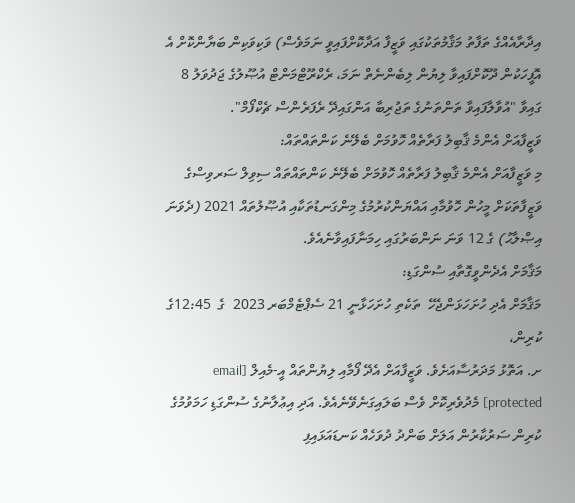އިދާރާއެއްގެ ތަފާތު މަޤާމުތަކުގައި ވަޒީފާ އަދާކޮށްފައިވީ ނަމަވެސް) ވަކިވަކިން ބަޔާންކޮށް އެ އޮފީހަކުން ދޫކޮށްފައިވާ ލިޔުން ލިބެންނެތް ނަމަ، ރެކްރޫޓްމަންޓް އުޞޫލުގެ ޖަދުވަލު 8 ގައިވާ "އުވާލާފައިވާ ތަންތަނުގެ ތަޖުރިބާ އަންގައިދޭ ރެފަރެންސް ޗެކްފޯމް".
ވަޒީފާއަށް އެންމެ ޤާބިލު ފަރާތެއް ހޮވުމަށް ބެލޭނެ ކަންތައްތައް:
މި ވަޒީފާއަށް އެންމެ ޤާބިލު ފަރާތެއް ހޮވުމަށް ބެލޭނެ ކަންތައްތައް ސިވިލް ސަރވިސްގެ ވަޒީފާތަކަށް މީހުން ހޮވުމާއި އައްޔަންކުރުމުގެ މިންގަނޑުތަކާއި އުޞޫލުތައް 2021 (ދެވަނަ އިޞްލާޙު) ގެ 12 ވަނަ ނަންބަރުގައި ހިމަނާފައިވާނެއެވެ.
މަޤާމަށް އެދެންވީގޮތާއި ސުންގަޑި:
މަޤާމަށް އެދި ހުށަހަޅަންޖެހޭ  ތަކެތި ހުށަހަޅާނީ 21 ސެޕްޓެމްބަރ 2023  ގެ  12:45ގެ  ކުރިން،
ށ. އަތޮޅު މަދަރުސާއަށެވެ. ވަޒީފާއަށް އެދޭ ފޯމާއި ލިޔުންތައް އީ-މެއިލް [email protected] މެދުވެރިކޮށް ވެސް ބަލައިގަނެވޭނެއެވެ. އަދި އިޢުލާނުގެ ސުންގަޑި ހަމަވުމުގެ ކުރިން ސަރުކާރުން އަލަށް ބަންދު ދުވަހެއް ކަނޑައަޅައިފި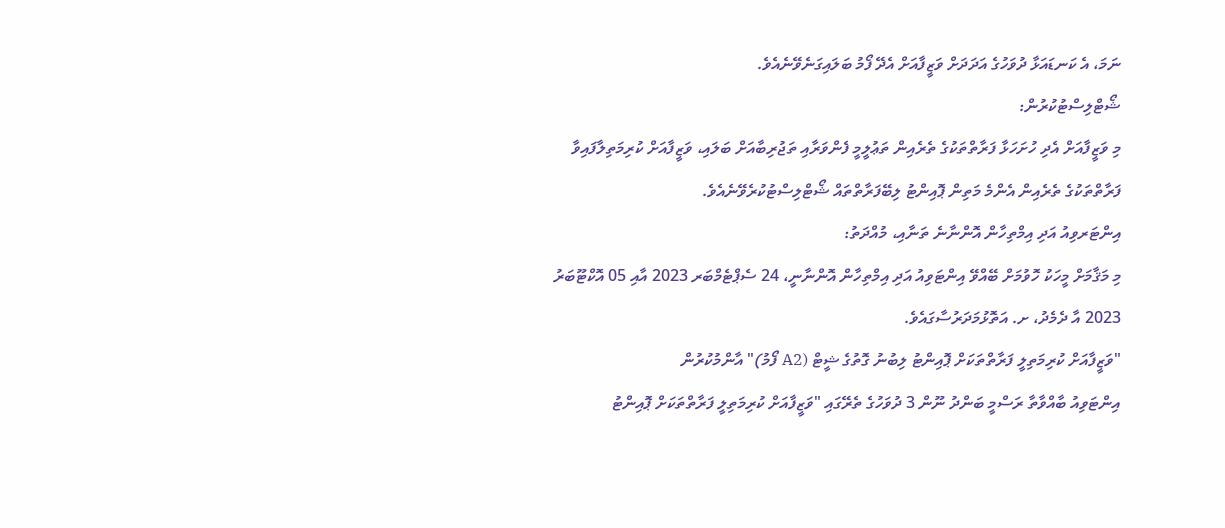ނަމަ، އެ ކަނޑައަޅާ ދުވަހުގެ އަދަދަށް ވަޒީފާއަށް އެދޭ ފޯމު ބަލައިގަނެވޭނެއެވެ.
ޝޯޓްލިސްޓުކުރުން:
މި ވަޒީފާއަށް އެދި ހުށަހަޅާ ފަރާތްތަކުގެ ތެރެއިން ތަޢުލީމީ ފެންވަރާއި ތަޖުރިބާއަށް ބަލައި، ވަޒީފާއަށް ކުރިމަތިލާފައިވާ ފަރާތްތަކުގެ ތެރެއިން އެންމެ މަތިން ޕޮއިންޓު ލިބޭފަރާތްތައް ޝޯޓްލިސްޓުކުރެވޭނެއެވެ.
އިންޓަރވިއު އަދި އިމްތިހާން އޮންނާނެ ތަނާއި، މުއްދަތު:
މި މަޤާމަށް މީހަކު ހޮވުމަށް ބޭއްވޭ އިންޓަވިއު އަދި އިމްތިހާން އޮންނާނީ، 24 ސެޕްޓެމްބަރ 2023 އާއި 05 އޮކްޓޫބަރު 2023 އާ ދެމެދު، ށ. އަތޮޅުމަދަރުސާގައެވެ.
"ވަޒީފާއަށް ކުރިމަތިލީ ފަރާތްތަކަށް ޕޮއިންޓު ލިބުނު ގޮތުގެ ޝީޓް (A2 ފޯމު)" އާންމުކުރުން
އިންޓަވިއު ބާއްވާތާ ރަސްމީ ބަންދު ނޫން 3 ދުވަހުގެ ތެރޭގައި "ވަޒީފާއަށް ކުރިމަތިލީ ފަރާތްތަކަށް ޕޮއިންޓު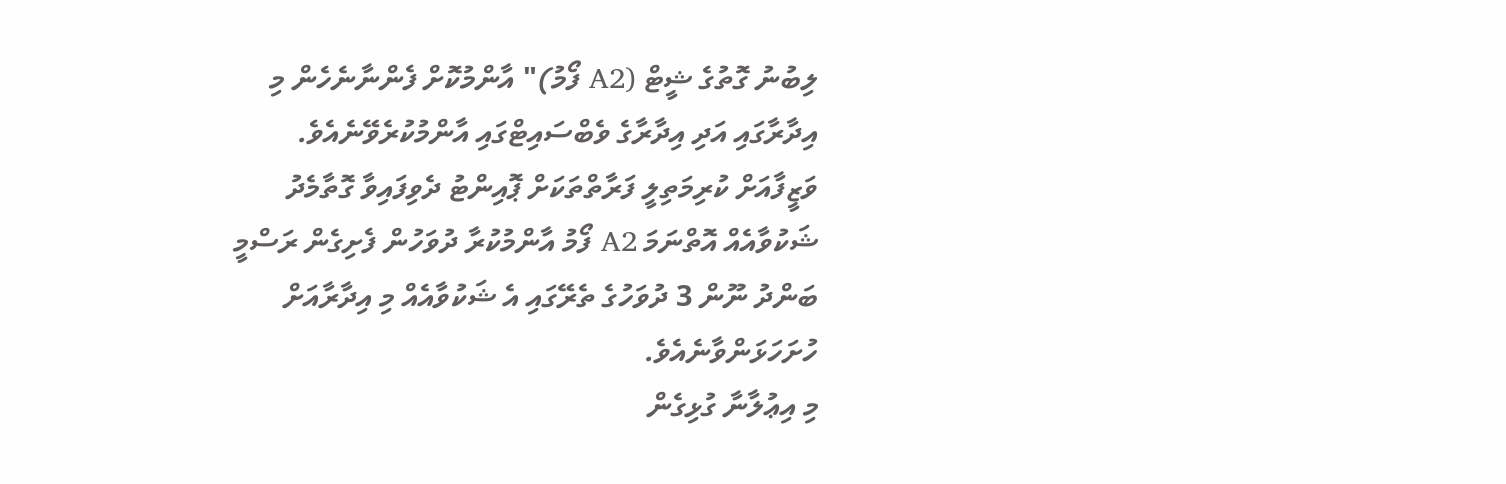ލިބުނު ގޮތުގެ ޝީޓް (A2 ފޯމު)" އާންމުކޮށް ފެންނާނެހެން މި އިދާރާގައި އަދި އިދާރާގެ ވެބްސައިޓްގައި އާންމުކުރެވޭނެއެވެ. ވަޒީފާއަށް ކުރިމަތިލީ ފަރާތްތަކަށް ޕޮއިންޓު ދެވިފައިވާ ގޮތާމެދު ޝަކުވާއެއް އޮތްނަމަ A2 ފޯމު އާންމުކުރާ ދުވަހުން ފެށިގެން ރަސްމީ ބަންދު ނޫން 3 ދުވަހުގެ ތެރޭގައި އެ ޝަކުވާއެއް މި އިދާރާއަށް ހުށަހަޅަންވާނެއެވެ.
މި އިޢުލާނާ ގުޅިގެން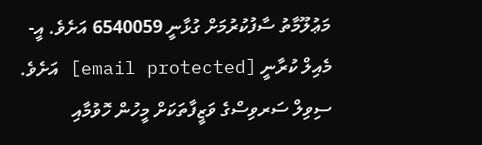މަޢުލޫމާތު ސާފުކުރުމަށް ގުޅާނީ 6540059 އަށެވެ. އީ-މެއިލް ކުރާނީ [email protected] އަށެވެ.
ސިވިލް ސަރވިސްގެ ވަޒީފާތަކަށް މީހުން ހޮވުމާއި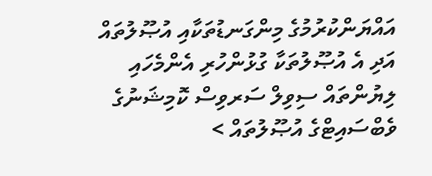އައްޔަންކުރުމުގެ މިންގަނޑުތަކާއި އުޞޫލުތައް އަދި އެ އުޞޫލުތަކާ ގުޅުންހުރި އެންމެހައި ލިޔުންތައް ސިވިލް ސަރވިސް ކޮމިޝަނުގެ ވެބްސައިޓްގެ އުޞޫލުތައް >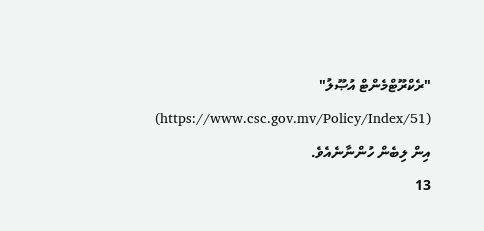"ރެކްރޫޓްމެންޓް އުޞޫލު" (https://www.csc.gov.mv/Policy/Index/51) އިން ލިބެން ހުންނާނެއެވެ.
13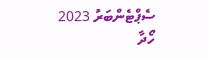ސެޕްޓެންބަރު 2023
ހޯދާ